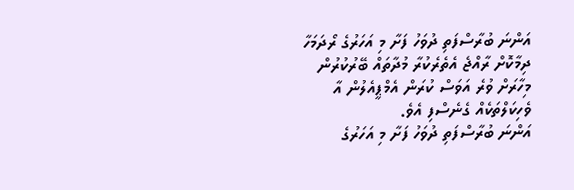އަންނަ ބުރާސްފަތި ދުވަހު ފަށާ މި އަހަރުގެ ރޯދަމަހާ ދިމާކޮށް ރާއްޖެ އެތެރެކުރާ މުދާތައް ބޭރުކުރުން މިހާރަށް ވުރެ އަވަސް ކުރަން އެމްޕީއެލުން އާ ވެހިކަލްތަކެއް ގެނެސްފި އެވެ.
އަންނަ ބުރާސްފަތި ދުވަހު ފަށާ މި އަހަރުގެ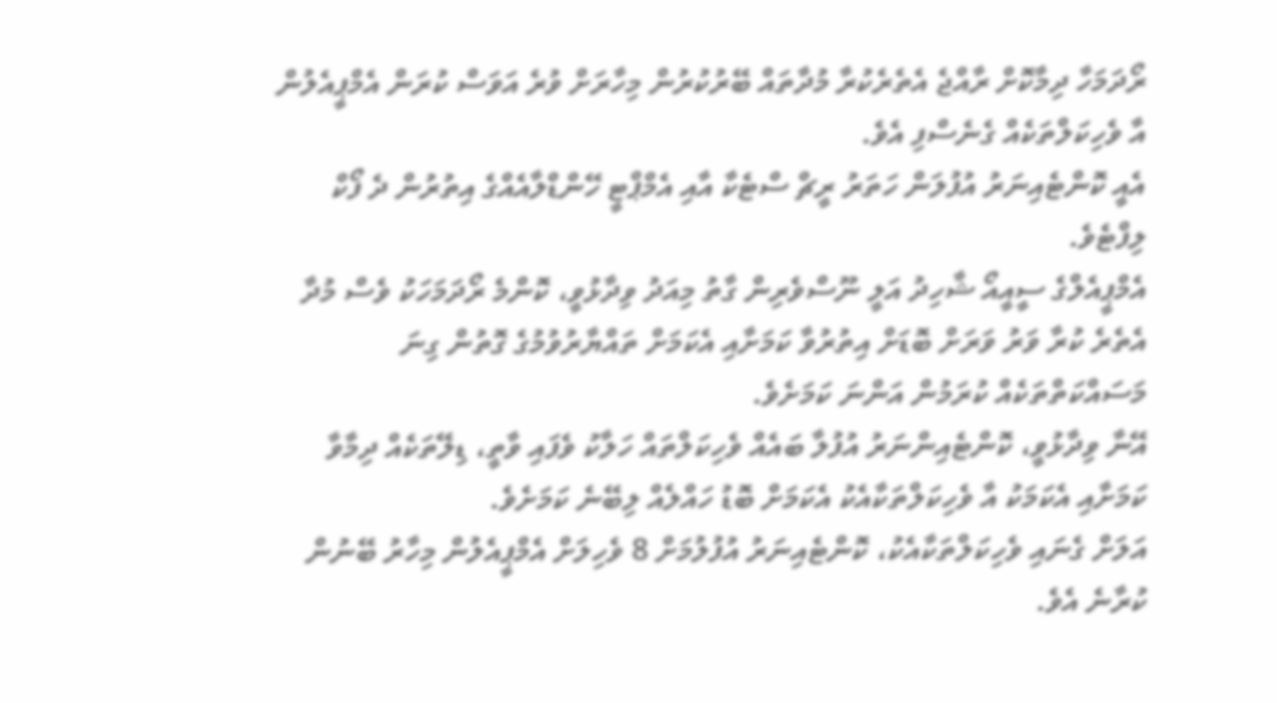ރޯދަމަހާ ދިމާކޮށް ރާއްޖެ އެތެރެކުރާ މުދާތައް ބޭރުކުރުން މިހާރަށް ވުރެ އަވަސް ކުރަން އެމްޕީއެލުން އާ ވެހިކަލްތަކެއް ގެނެސްފި އެވެ.
އެއީ ކޮންޓެއިނަރު އުފުލަން ހަތަރު ރީޗް ސްޓެކާ އާއި އެމްޕްޓީ ހޭންޑްލާއެއްގެ އިތުރުން ދެ ފޯކް ލިފްޓެވެ.
އެމްޕީއެލްގެ ސީއީއޯ ޝާހިދު އަލީ ނޫސްވެރިން ގާތު މިއަދު ވިދާޅުވީ، ކޮންމެ ރޯދަމަހަކު ވެސް މުދާ އެތެރެ ކުރާ ވަރު ވަރަށް ބޮޑަށް އިތުރުވާ ކަމަށާއި އެކަމަށް ތައްޔާރުވުމުގެ ގޮތުން ގިނަ މަސައްކަތްތަކެއް ކުރަމުން އަންނަ ކަމަށެވެ.
އޭނާ ވިދާޅުވީ، ކޮންޓެއިންނަރު އުފުލާ ބައެއް ވެހިކަލްތައް ހަލާކު ވެފައި ވާތީ، ޑިލޭތަކެއް ދިމާވާ ކަމަށާއި އެކަމަކު އާ ވެހިކަލްތަކާއެކު އެކަމަށް ބޮޑު ހައްލެއް ލިބޭނެ ކަމަށެވެ.
އަލަށް ގެނައި ވެހިކަލްތަކާއެކު، ކޮންޓެއިނަރު އުފުލުމަށް 8 ވެހިލަށް އެމްޕީއެލުން މިހާރު ބޭނުން ކުރާނެ އެވެ.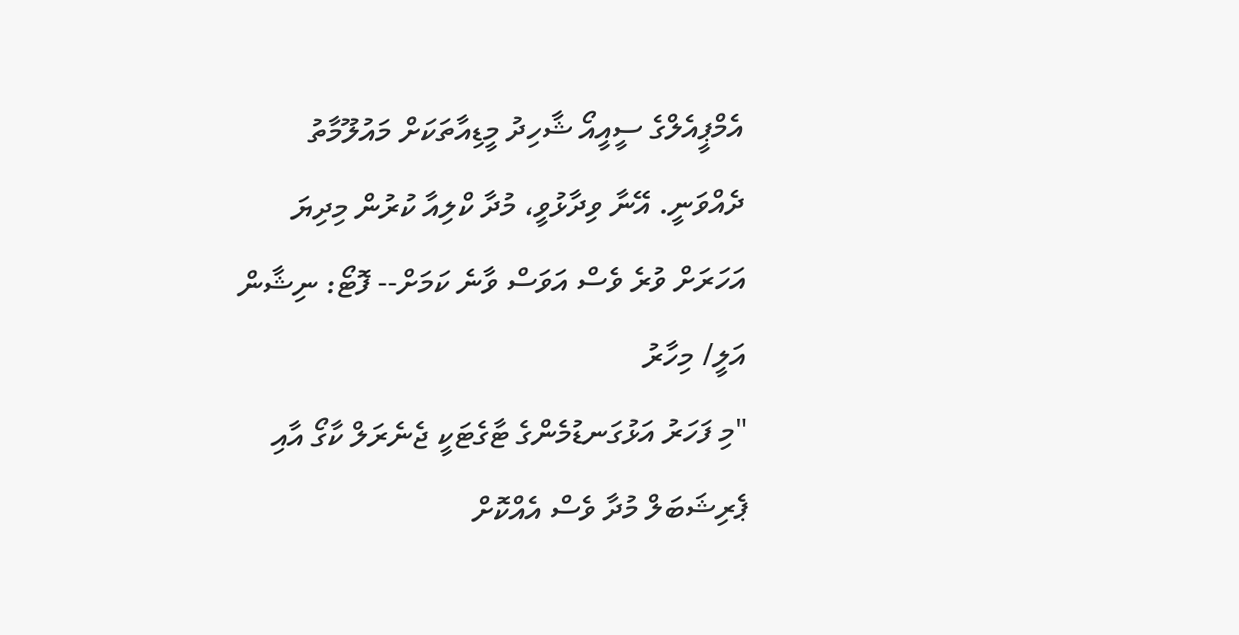އެމްޕީއެލްގެ ސީއީއޯ ޝާހިދު މީޑިއާތަކަށް މައުލޫމާތު ދެއްވަނީ. އޭނާ ވިދާޅުވީ، މުދާ ކްލިއާ ކުރުން މިދިޔަ އަހަރަށް ވުރެ ވެސް އަވަސް ވާނެ ކަމަށް-- ފޮޓޯ: ނިޝާން އަލީ/ މިހާރު
"މި ފަހަރު އަޅުގަނޑުމެންގެ ޓާގެޓަކީ ޖެނެރަލް ކާގޯ އާއި ޕެރިޝަބަލް މުދާ ވެސް އެއްކޮށް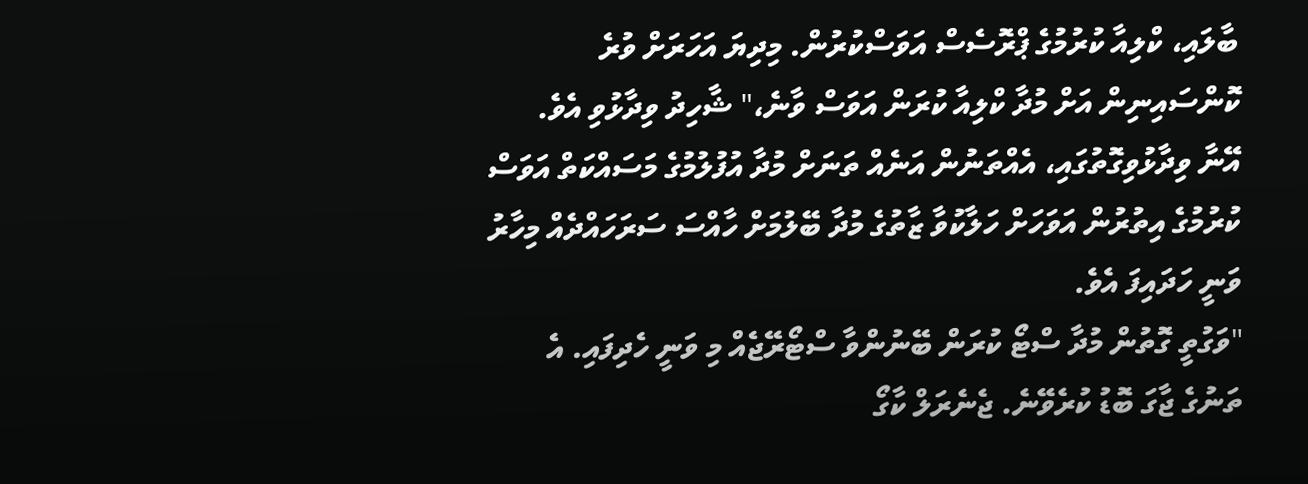ބާލައި، ކްލިއާ ކުރުމުގެ ޕްރޮސެސް އަވަސްކުރުން. މިދިޔަ އަހަރަށް ވުރެ ކޮންސައިނިން އަށް މުދާ ކްލިއާ ކުރަން އަވަސް ވާނެ،" ޝާހިދު ވިދާޅުވި އެވެ.
އޭނާ ވިދާޅުވިގޮތުގައި، އެއްތަނުން އަނެއް ތަނަށް މުދާ އުފުލުމުގެ މަސައްކަތް އަވަސް ކުރުމުގެ އިތުރުން އަވަހަށް ހަލާކުވާ ޒާތުގެ މުދާ ބޭލުމަށް ހާއްސަ ސަރަހައްދެއް މިހާރު ވަނީ ހަދައިފަ އެވެ.
"ވަގުތީ ގޮތުން މުދާ ސްޓޯ ކުރަން ބޭނުންވާ ސްޓޯރޭޖެއް މި ވަނީ ހެދިފައި. އެ ތަނުގެ ޖާގަ ބޮޑު ކުރެވޭނެ. ޖެނެރަލް ކާގޯ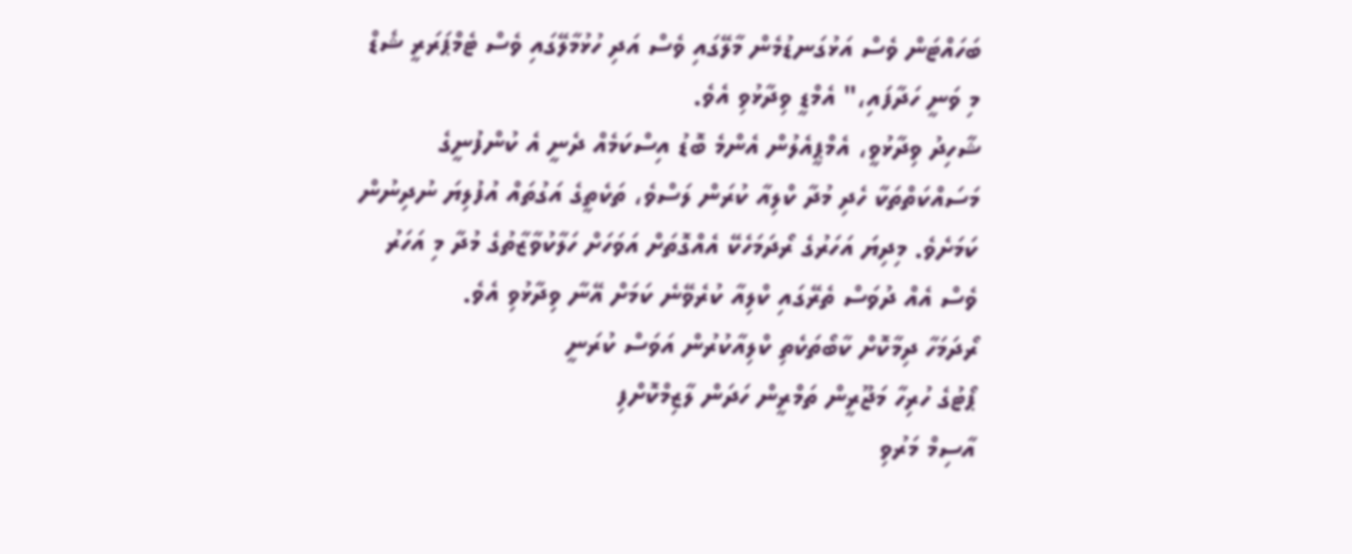ބަހައްޓަން ވެސް އަޅުގަނޑުމެން މާލޭގައި ވެސް އަދި ހުޅުމާލޭގައި ވެސް ޓެމްޕަރަރީ ޝެޑް މި ވަނީ ހަދާފައި،" އެމްޑީ ވިދާޅުވި އެވެ.
ޝާހިދު ވިދާޅުވީ، އެމްޕީއެލުން އެންމެ ބޮޑު އިސްކަމެއް ދެނީ އެ ކުންފުނީގެ މަސައްކަތްތަކާ ހެދި މުދާ ކްލިއާ ކުރަން ލަސްވެ، ތަކެތީގެ އަގުތައް އުފުލިޔަ ނުދިނުން ކަމަށެވެ. މިދިޔަ އަހަރުގެ ރޯދަމަހެކޭ އެއްގޮތަށް އަވަހަށް ހަލާކުވާޒާތުގެ މުދާ މި އަހަރު ވެސް އެއް ދުވަސް ތެރޭގައި ކްލިއާ ކުރެވޭނެ ކަމަށް އޭނާ ވިދާޅުވި އެވެ.
ރޯދަމަހާ ދިމާކޮށް ކާބޯތަކެތި ކްލިއާކުރުން އަވަސް ކުރަނީ
ޕޯޓުގެ ހުރިހާ މަޖޫރީން ތަމްރީން ހަދަން ލާޒިމްކޮށްފި
އާސިމް މަރުވި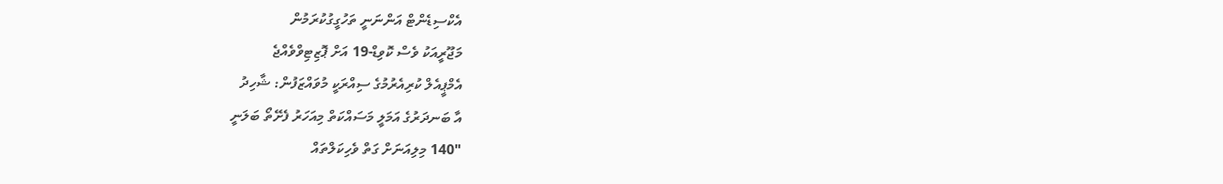އެކްސިޑެންޓް އަންނަނީ ތަހުގީގުކުރަމުން
މަޖޫރީއަކު ވެސް ކޮވިޑް-19 އަށް ޕޮޒިޓިވްވެއްޖެ
އެމްޕީއެލް ކުރިއެރުމުގެ ސިއްރަކީ މުވައްޒަފުން: ޝާހިދު
އާ ބަނދަރުގެ އަމަލީ މަސައްކަތް މިއަހަރު ފެށޭތޯ ބަލަނީ
"140 މިލިއަނަށް ގަތް ވެހިކަލްތައް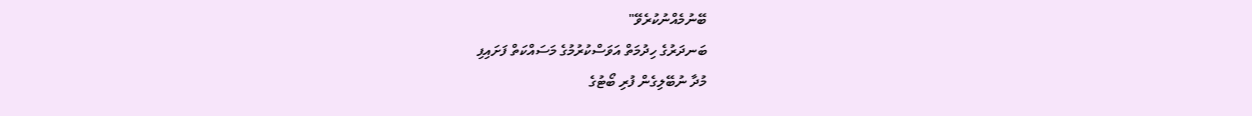ބޭނުމެއްނުކުރެވޭ"
ބަނދަރުގެ ހިދުމަތް އަވަސްކުރުމުގެ މަސައްކަތް ފަށައިފި
މުދާ ނުބޭލިގެން ފުރި ބޯޓުގެ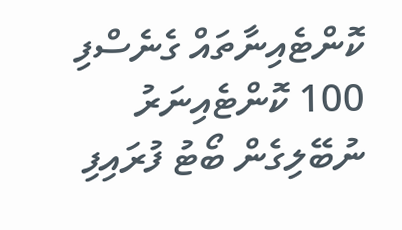ކޮންޓެއިނާތައް ގެނެސްފި
100 ކޮންޓެއިނަރު ނުބޭލިގެން ބޯޓު ފުރައިފި